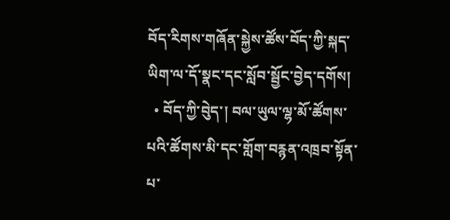བོད་རིགས་གཞོན་སྐྱེས་ཚོས་བོད་ཀྱི་སྐད་ཡིག་ལ་དོ་སྣང་དང་སློབ་སྦྱོང་བྱེད་དགོས།
  • བོད་ཀྱི་བེུད་། བལ་ཡུལ་ལྷ་མོ་ཚོགས་པའི་ཚོགས་མི་དང་གློག་བརྙན་འཁྲབ་སྟོན་པ་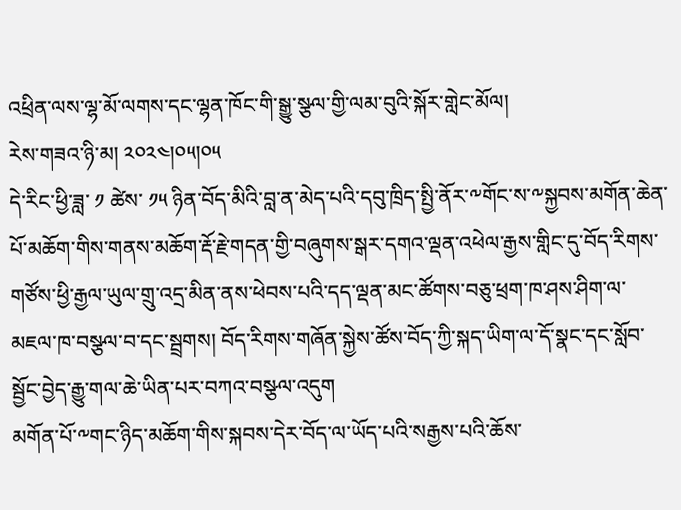འཕྲིན་ལས་ལྷ་མོ་ལགས་དང་ལྷན་ཁོང་གི་སྒྱུ་སྩལ་གྱི་ལམ་བུའི་སྐོར་གླེང་མོལ།
རེས་གཟའ་ཉི་མ། ༢༠༢༤།༠༥།༠༥
དེ་རིང་ཕྱི་ཟླ་ ༡ ཚེས་ ༡༥ ཉིན་བོད་མིའི་བླ་ན་མེད་པའི་དབུ་ཁྲིད་སྤྱི་ནོར་༸གོང་ས་༸སྐྱབས་མགོན་ཆེན་པོ་མཆོག་གིས་གནས་མཆོག་རྡོ་རྗེ་གདན་གྱི་བཞུགས་སྒར་དགའ་ལྡན་འཕེལ་རྒྱས་གླིང་དུ་བོད་རིགས་གཙོས་ཕྱི་རྒྱལ་ཡུལ་གྲུ་འདྲ་མིན་ནས་ཕེབས་པའི་དད་ལྡན་མང་ཚོགས་བཅུ་ཕྲག་ཁ་ཤས་ཤིག་ལ་མཇལ་ཁ་བསྩལ་བ་དང་སྦྲགས། བོད་རིགས་གཞོན་སྐྱེས་ཚོས་བོད་ཀྱི་སྐད་ཡིག་ལ་དོ་སྣང་དང་སློབ་སྦྱོང་བྱེད་རྒྱུ་གལ་ཆེ་ཡིན་པར་བཀའ་བསྩལ་འདུག
མགོན་པོ་༸གང་ཉིད་མཆོག་གིས་སྐབས་དེར་བོད་ལ་ཡོད་པའི་སརྒྱས་པའི་ཆོས་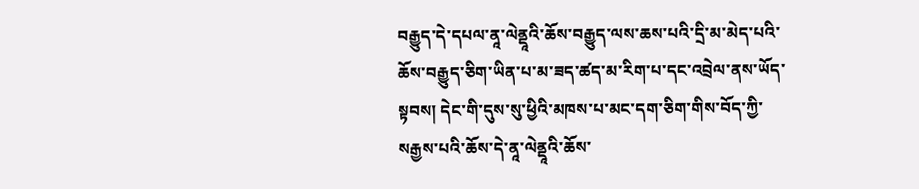བརྒྱུད་དེ་དཔལ་ནཱ་ལེནྡཱའི་ཆོས་བརྒྱུད་ལས་ཆས་པའི་དྲི་མ་མེད་པའི་ཆོས་བརྒྱུད་ཅིག་ཡིན་པ་མ་ཟད་ཚད་མ་རིག་པ་དང་འབྲེལ་ནས་ཡོད་སྟབས། དེང་གི་དུས་སུ་ཕྱིའི་མཁས་པ་མང་དག་ཅིག་གིས་བོད་ཀྱི་སརྒྱས་པའི་ཆོས་དེ་ནཱ་ལེནྡཱའི་ཆོས་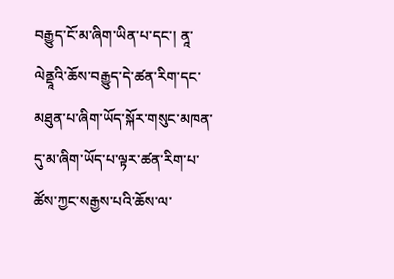བརྒྱུད་ངོ་མ་ཞིག་ཡིན་པ་དང་། ནཱ་ལེནྡཱའི་ཆོས་བརྒྱུད་དེ་ཚན་རིག་དང་མཐུན་པ་ཞིག་ཡོད་སྐོར་གསུང་མཁན་དུ་མ་ཞིག་ཡོད་པ་ལྟར་ཚན་རིག་པ་ཚོས་ཀྱང་སརྒྱས་པའི་ཆོས་ལ་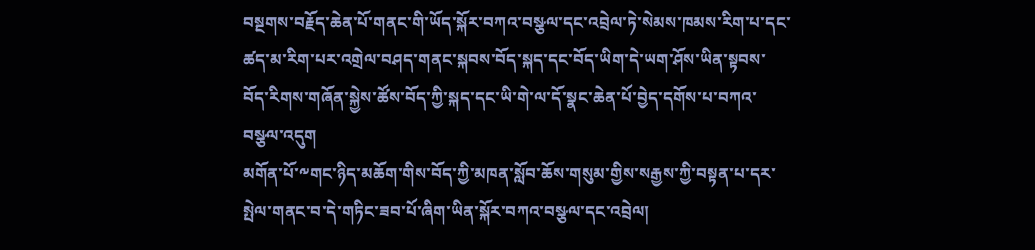བསྔགས་བརྗོད་ཆེན་པོ་གནང་གི་ཡོད་སྐོར་བཀའ་བསྩལ་དང་འབྲེལ་ཏེ་སེམས་ཁམས་རིག་པ་དང་ཚད་མ་རིག་པར་འགྲེལ་བཤད་གནང་སྐབས་བོད་སྐད་དང་བོད་ཡིག་དེ་ཡག་ཤོས་ཡིན་སྟབས་བོད་རིགས་གཞོན་སྐྱེས་ཚོས་བོད་ཀྱི་སྐད་དང་ཡི་གེ་ལ་དོ་སྣང་ཆེན་པོ་བྱེད་དགོས་པ་བཀའ་བསྩལ་འདུག
མགོན་པོ་༸གང་ཉིད་མཆོག་གིས་བོད་ཀྱི་མཁན་སློབ་ཆོས་གསུམ་གྱིས་སརྒྱས་ཀྱི་བསྟན་པ་དར་སྤེལ་གནང་བ་དེ་གཏིང་ཟབ་པོ་ཞིག་ཡིན་སྐོར་བཀའ་བསྩལ་དང་འབྲེལ།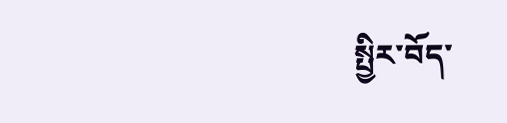སྤྱིར་བོད་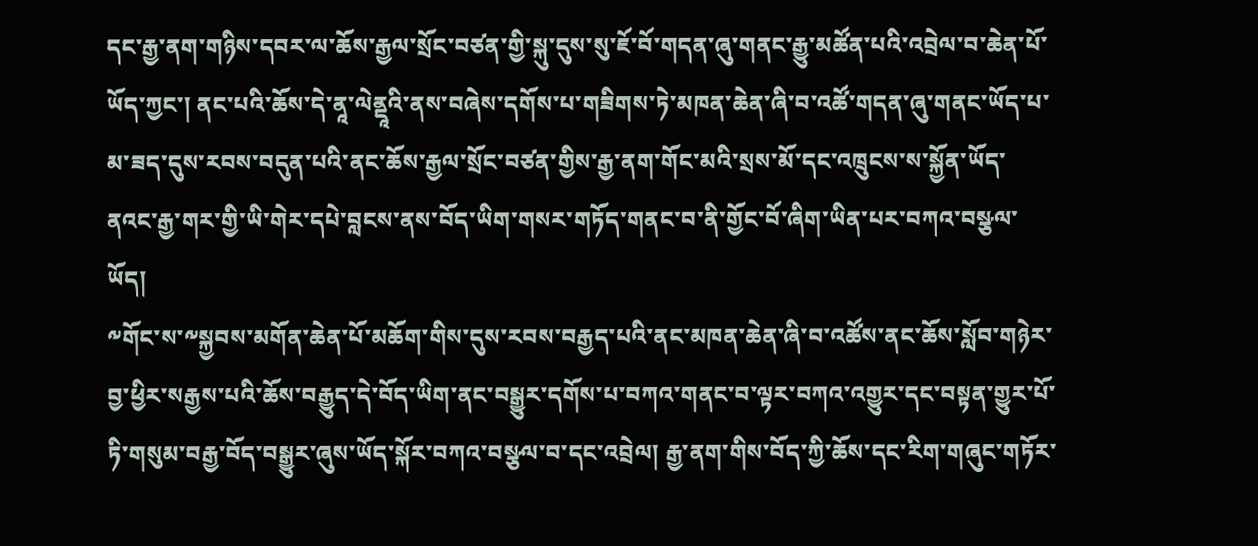དང་རྒྱ་ནག་གཉིས་དབར་ལ་ཆོས་རྒྱལ་སྲོང་བཙན་གྱི་སྐུ་དུས་སུ་ཇོ་བོ་གདན་ཞུ་གནང་རྒྱུ་མཚོན་པའི་འབྲེལ་བ་ཆེན་པོ་ཡོད་ཀྱང་། ནང་པའི་ཆོས་དེ་ནཱ་ལེནྡཱའི་ནས་བཞེས་དགོས་པ་གཟིགས་ཏེ་མཁན་ཆེན་ཞི་བ་འཚོ་གདན་ཞུ་གནང་ཡོད་པ་མ་ཟད་དུས་རབས་བདུན་པའི་ནང་ཆོས་རྒྱལ་སྲོང་བཙན་གྱིས་རྒྱ་ནག་གོང་མའི་སྲས་མོ་དང་འཁྲུངས་ས་སྐྱོན་ཡོད་ནའང་རྒྱ་གར་གྱི་ཡི་གེར་དཔེ་བླངས་ནས་བོད་ཡིག་གསར་གཏོད་གནང་བ་ནི་གྱོང་བོ་ཞིག་ཡིན་པར་བཀའ་བསྩལ་ཡོད།
༸གོང་ས་༸སྐྱབས་མགོན་ཆེན་པོ་མཆོག་གིས་དུས་རབས་བརྒྱད་པའི་ནང་མཁན་ཆེན་ཞི་བ་འཚོས་ནང་ཆོས་སློབ་གཉེར་བྱ་ཕྱིར་སརྒྱས་པའི་ཆོས་བརྒྱུད་དེ་བོད་ཡིག་ནང་བསྒྱུར་དགོས་པ་བཀའ་གནང་བ་ལྟར་བཀའ་འགྱུར་དང་བསྟན་གྱུར་པོ་ཏི་གསུམ་བརྒྱ་བོད་བསྒྱུར་ཞུས་ཡོད་སྐོར་བཀའ་བསྩལ་བ་དང་འབྲེལ། རྒྱ་ནག་གིས་བོད་ཀྱི་ཆོས་དང་རིག་གཞུང་གཏོར་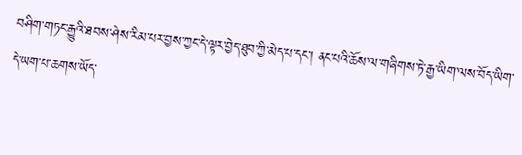བཤིག་གཏང་རྒྱུའི་ཐབས་ཤེས་རིམ་པར་བྱས་ཀྱང་དེ་ལྟར་བྱེད་ཐུབ་ཀྱི་མེད་པ་དང་། ནང་པའི་ཆོས་ལ་གཞིགས་ཏེ་རྒྱ་ཡིག་ལས་བོད་ཡིག་དེ་ཡག་པ་ཆགས་ཡོད་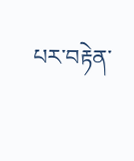པར་བརྟེན་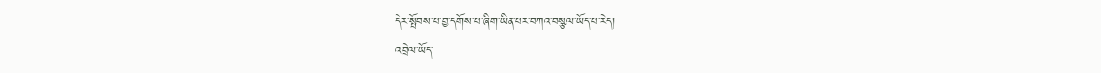དེར་སྤོབས་པ་བྱ་དགོས་པ་ཞིག་ཡིན་པར་བཀའ་བསྩལ་ཡོད་པ་རེད།
འབྲེལ་ཡོད་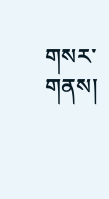གསར་གནས།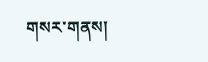གསར་གནས།